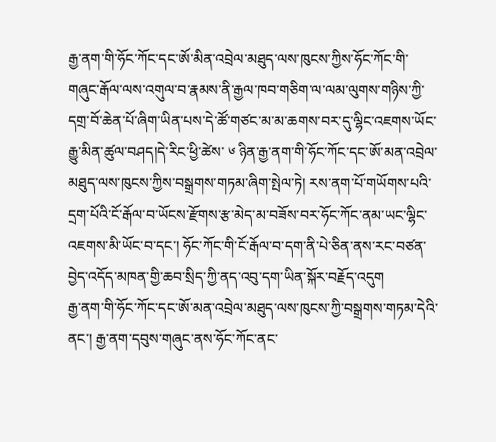རྒྱ་ནག་གི་ཧོང་ཀོང་དང་ཨོ་མིན་འབྲེལ་མཐུད་ལས་ཁུངས་ཀྱིས་ཧོང་ཀོང་གི་གཞུང་རྒོལ་ལས་འགུལ་བ་རྣམས་ནི་རྒྱལ་ཁབ་གཅིག་ལ་ལམ་ལུགས་གཉིས་ཀྱི་དགྲ་བོ་ཆེན་པོ་ཞིག་ཡིན་པས་དེ་ཚོ་གཙང་མ་མ་ཆགས་བར་དུ་ལྷིང་འཇགས་ཡོང་རྒྱུ་མིན་ཚུལ་བཤད།དེ་རིང་ཕྱི་ཚེས་ ༦ ཉིན་རྒྱ་ནག་གི་ཧོང་ཀོང་དང་ཨོ་མན་འབྲེལ་མཐུད་ལས་ཁུངས་ཀྱིས་བསྒྲགས་གཏམ་ཞིག་སྤེལ་ཏེ། རས་ནག་པོ་གཡོགས་པའི་དྲག་པོའི་ངོ་རྒོལ་བ་ཡོངས་རྫོགས་རྩ་མེད་མ་བཟོས་བར་ཧོང་ཀོང་ནམ་ཡང་ལྷིང་འཇགས་མི་ཡོང་བ་དང་། ཧོང་ཀོང་གི་ངོ་རྒོལ་བ་དག་ནི་པེ་ཅིན་ནས་རང་བཙན་བྱེད་འདོད་མཁན་གྱི་ཆབ་སྲིད་ཀྱི་ནད་འབུ་དག་ཡིན་སྐོར་བརྗོད་འདུག
རྒྱ་ནག་གི་ཧོང་ཀོང་དང་ཨོ་མན་འབྲེལ་མཐུད་ལས་ཁུངས་ཀྱི་བསྒྲགས་གཏམ་དེའི་ནང་། རྒྱ་ནག་དབུས་གཞུང་ནས་ཧོང་ཀོང་ནང་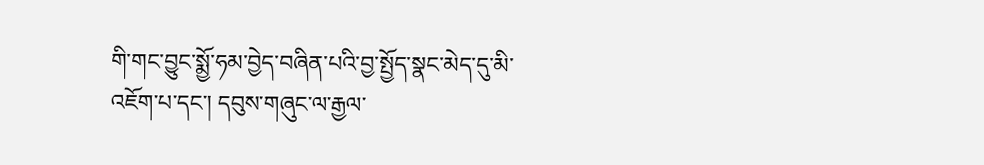གི་གང་བྱུང་སྨྱོ་ཧམ་བྱེད་བཞིན་པའི་བྱ་སྤྱོད་སྣང་མེད་དུ་མི་འཇོག་པ་དང་། དབུས་གཞུང་ལ་རྒྱལ་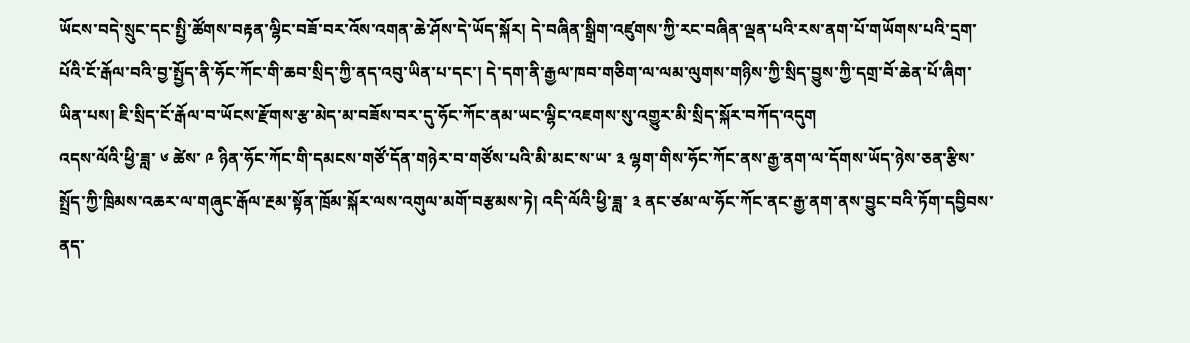ཡོངས་བདེ་སྲུང་དང་སྤྱི་ཚོགས་བརྟན་ལྷིང་བཟོ་བར་འོས་འགན་ཆེ་ཤོས་དེ་ཡོད་སྐོར། དེ་བཞིན་སྒྲིག་འཛུགས་ཀྱི་རང་བཞིན་ལྡན་པའི་རས་ནག་པོ་གཡོགས་པའི་དྲག་པོའི་ངོ་རྒོལ་བའི་བྱ་སྤྱོད་ནི་ཧོང་ཀོང་གི་ཆབ་སྲིད་ཀྱི་ནད་འབུ་ཡིན་པ་དང་། དེ་དག་ནི་རྒྱལ་ཁབ་གཅིག་ལ་ལམ་ལུགས་གཉིས་ཀྱི་སྲིད་བྱུས་ཀྱི་དགྲ་བོ་ཆེན་པོ་ཞིག་ཡིན་པས། ཇི་སྲིད་ངོ་རྒོལ་བ་ཡོངས་རྫོགས་རྩ་མེད་མ་བཟོས་བར་དུ་ཧོང་ཀོང་ནམ་ཡང་ལྷིང་འཇགས་སུ་འགྱུར་མི་སྲིད་སྐོར་བཀོད་འདུག
འདས་ལོའི་ཕྱི་ཟླ་ ༦ ཚེས་ ༩ ཉིན་ཧོང་ཀོང་གི་དམངས་གཙོ་དོན་གཉེར་བ་གཙོས་པའི་མི་མང་ས་ཡ་ ༣ ལྷག་གིས་ཧོང་ཀོང་ནས་རྒྱ་ནག་ལ་དོགས་ཡོད་ཉེས་ཅན་རྩིས་སྤྲོད་ཀྱི་ཁྲིམས་འཆར་ལ་གཞུང་རྒོལ་རྔམ་སྟོན་ཁྲོམ་སྐོར་ལས་འགུལ་མགོ་བརྩམས་ཏེ། འདི་ལོའི་ཕྱི་ཟླ་ ༣ ནང་ཙམ་ལ་ཧོང་ཀོང་ནང་རྒྱ་ནག་ནས་བྱུང་བའི་ཏོག་དབྱིབས་ནད་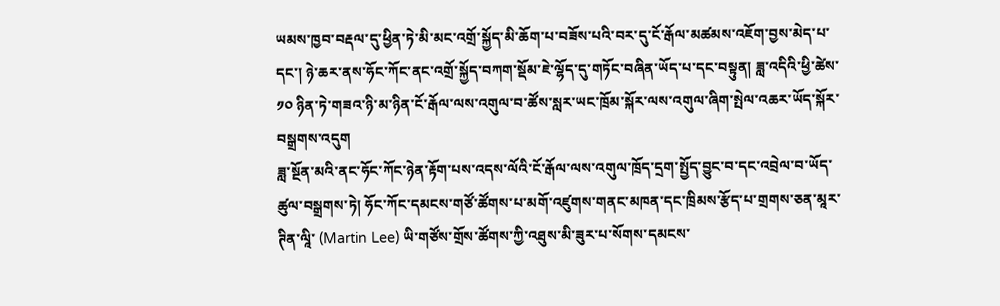ཡམས་ཁྱབ་བརྡལ་དུ་ཕྱིན་ཏེ་མི་མང་འགྲོ་སྐྱོད་མི་ཆོག་པ་བཟོས་པའི་བར་དུ་ངོ་རྒོལ་མཚམས་འཇོག་བྱས་མེད་པ་དང་། ཉེ་ཆར་ནས་ཧོང་ཀོང་ནང་འགྲོ་སྐྱོད་བཀག་སྡོམ་ཇེ་ལྷོད་དུ་གཏོང་བཞིན་ཡོད་པ་དང་བསྟུན། ཟླ་འདིའི་ཕྱི་ཚེས་ ༡༠ ཉིན་ཏེ་གཟའ་ཉི་མ་ཉིན་ངོ་རྒོལ་ལས་འགུལ་བ་ཚོས་སླར་ཡང་ཁྲོམ་སྐོར་ལས་འགུལ་ཞིག་སྤེལ་འཆར་ཡོད་སྐོར་བསྒྲགས་འདུག
ཟླ་སྔོན་མའི་ནང་ཧོང་ཀོང་ཉེན་རྟོག་པས་འདས་ལོའི་ངོ་རྒོལ་ལས་འགུལ་ཁྲོད་དྲག་སྤྱོད་བྱུང་བ་དང་འབྲེལ་བ་ཡོད་ཚུལ་བསྒྲགས་ཏེ། ཧོང་ཀོང་དམངས་གཙོ་ཚོགས་པ་མགོ་འཛུགས་གནང་མཁན་དང་ཁྲིམས་རྩོད་པ་གྲགས་ཅན་མཱར་ཊིན་ལཱི་ (Martin Lee) ཡི་གཙོས་གྲོས་ཚོགས་ཀྱི་འཐུས་མི་ཟུར་པ་སོགས་དམངས་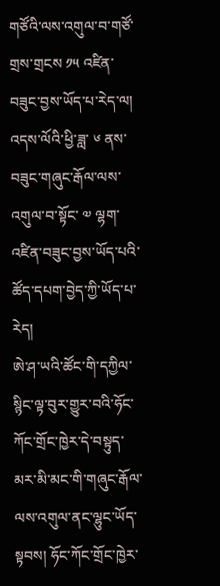གཙོའི་ལས་འགུལ་བ་གཙོ་གྲས་གྲངས ༡༥ འཛིན་བཟུང་བྱས་ཡོད་པ་རེད་ལ། འདས་ལོའི་ཕྱི་ཟླ་ ༦ ནས་བཟུང་གཞུང་རྒོལ་ལས་འགུལ་བ་སྟོང་ ༧ ལྷག་འཛིན་བཟུང་བྱས་ཡོད་པའི་ཚོད་དཔག་བྱེད་ཀྱི་ཡོད་པ་རེད།
ཨེ་ཤ་ཡའི་ཚོང་གི་དཀྱིལ་སྙིང་ལྟ་བུར་གྱུར་བའི་ཧོང་ཀོང་གྲོང་ཁྱེར་དེ་བསྟུད་མར་མི་མང་གི་གཞུང་རྒོལ་ལས་འགུལ་ནང་ལྷུང་ཡོད་སྟབས། ཧོང་ཀོང་གྲོང་ཁྱེར་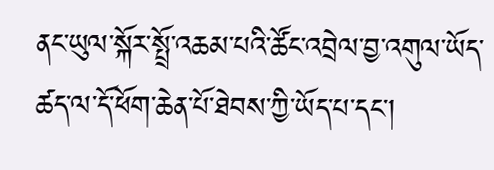ནང་ཡུལ་སྐོར་སྤྲོ་འཆམ་པའི་ཚོང་འབྲེལ་བྱ་འགུལ་ཡོད་ཚད་ལ་དོ་ཕོག་ཆེན་པོ་ཐེབས་ཀྱི་ཡོད་པ་དང་།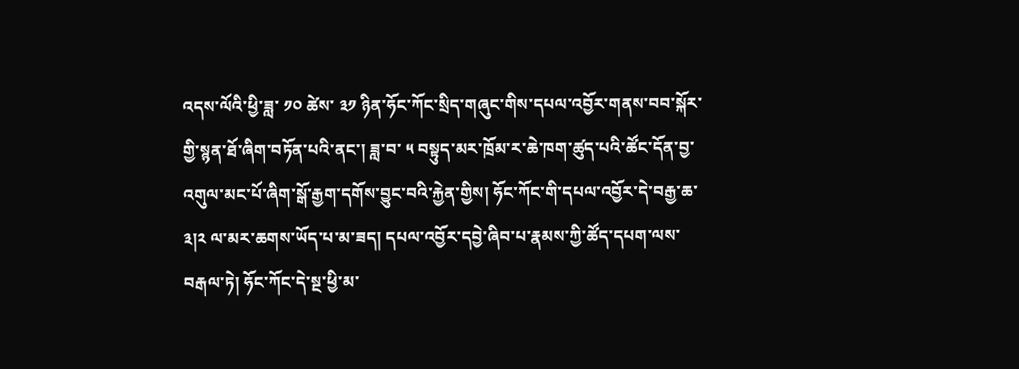འདས་ལོའི་ཕྱི་ཟླ་ ༡༠ ཚེས་ ༣༡ ཉིན་ཧོང་ཀོང་སྲིད་གཞུང་གིས་དཔལ་འབྱོར་གནས་བབ་སྐོར་གྱི་སྙན་ཐོ་ཞིག་བཏོན་པའི་ནང་། ཟླ་བ་ ༥ བསྟུད་མར་ཁྲོམ་ར་ཆེ་ཁག་ཚུད་པའི་ཚོང་དོན་བྱ་འགུལ་མང་པོ་ཞིག་སྒོ་རྒྱག་དགོས་བྱུང་བའི་རྐྱེན་གྱིས། ཧོང་ཀོང་གི་དཔལ་འབྱོར་དེ་བརྒྱ་ཆ་ ༣།༢ ལ་མར་ཆགས་ཡོད་པ་མ་ཟད། དཔལ་འབྱོར་དབྱེ་ཞིབ་པ་རྣམས་ཀྱི་ཚོད་དཔག་ལས་བརྒལ་ཏེ། ཧོང་ཀོང་དེ་སྔ་ཕྱི་མ་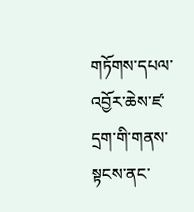གཏོགས་དཔལ་འབྱོར་ཆེས་ཛ་དྲག་གི་གནས་སྟངས་ནང་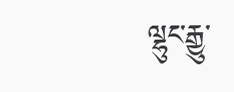ལྷུང་རྒྱུ་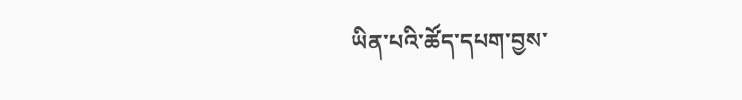ཡིན་པའི་ཚོད་དཔག་བྱས་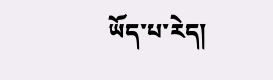ཡོད་པ་རེད།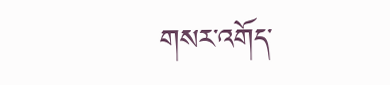གསར་འགོད་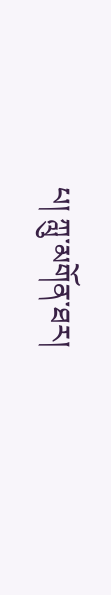པ། ཀླུ་མགོན་ཐར།